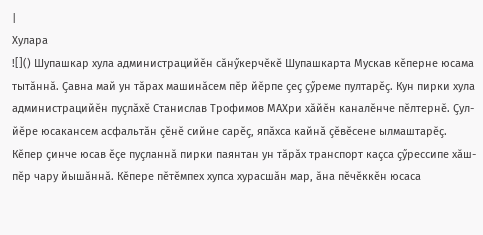|
Хулара
![]() Шупашкар хула администрацийӗн сӑнӳкерчӗкӗ Шупашкарта Мускав кӗперне юсама тытӑннӑ. Ҫавна май ун тӑрах машинӑсем пӗр йӗрпе ҫеҫ ҫӳреме пултарӗҫ. Кун пирки хула администрацийӗн пуҫлӑхӗ Станислав Трофимов МАХри хӑйӗн каналӗнче пӗлтернӗ. Ҫул-йӗре юсакансем асфальтӑн ҫӗнӗ сийне сарӗҫ, япӑхса кайнӑ ҫӗвӗсене ылмаштарӗҫ. Кӗпер ҫинче юсав ӗҫе пуҫланнӑ пирки паянтан ун тӑрӑх транспорт каҫса ҫӳрессипе хӑш-пӗр чару йышӑннӑ. Кӗпере пӗтӗмпех хупса хурасшӑн мар, ӑна пӗчӗккӗн юсаса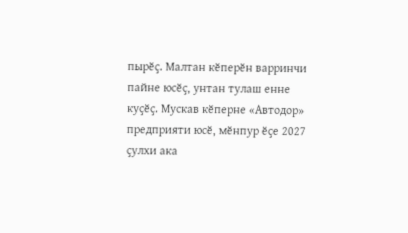пырӗҫ. Малтан кӗперӗн варринчи пайне юсӗҫ, унтан тулаш енне куҫӗҫ. Мускав кӗперне «Автодор» предприяти юсӗ, мӗнпур ӗҫе 2027 ҫулхи ака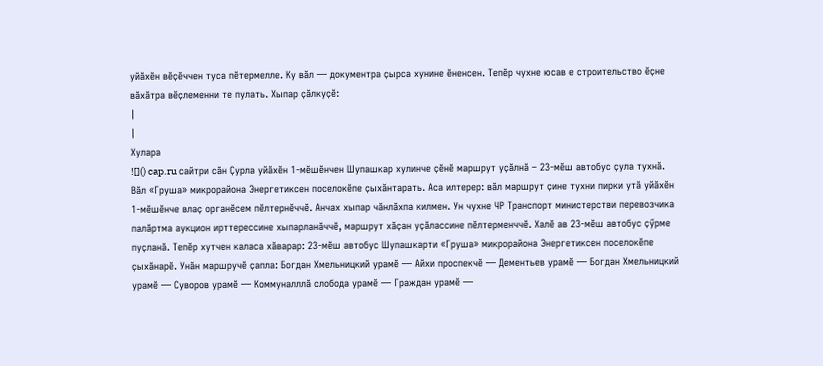уйӑхӗн вӗҫӗччен туса пӗтермелле. Ку вӑл — документра ҫырса хунине ӗненсен. Тепӗр чухне юсав е строительство ӗҫне вӑхӑтра вӗҫлеменни те пулать. Хыпар ҫӑлкуҫӗ:
|
|
Хулара
![]() cap.ru сайтри сӑн Ҫурла уйӑхӗн 1-мӗшӗнчен Шупашкар хулинче ҫӗнӗ маршрут уҫӑлнӑ – 23-мӗш автобус ҫула тухнӑ. Вӑл «Груша» микрорайона Энергетиксен поселокӗпе ҫыхӑнтарать. Аса илтерер: вӑл маршрут ҫине тухни пирки утӑ уйӑхӗн 1-мӗшӗнче влаҫ органӗсем пӗлтернӗччӗ. Анчах хыпар чӑнлӑхпа килмен. Ун чухне ЧР Транспорт министерстви перевозчика палӑртма аукцион ирттерессине хыпарланӑччӗ, маршрут хӑҫан уҫӑлассине пӗлтерменччӗ. Халӗ ав 23-мӗш автобус ҫӳрме пуҫланӑ. Тепӗр хутчен каласа хӑварар: 23-мӗш автобус Шупашкарти «Груша» микрорайона Энергетиксен поселокӗпе ҫыхӑнарӗ. Унӑн маршручӗ ҫапла: Богдан Хмельницкий урамӗ — Айхи проспекчӗ — Дементьев урамӗ — Богдан Хмельницкий урамӗ — Суворов урамӗ — Коммуналллӑ слобода урамӗ — Граждан урамӗ —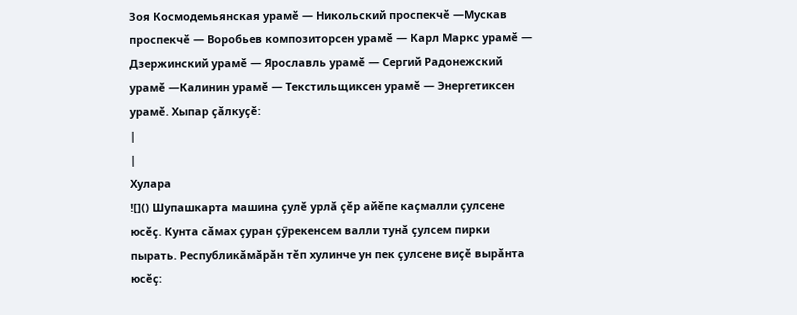Зоя Космодемьянская урамӗ — Никольский проспекчӗ —Мускав проспекчӗ — Воробьев композиторсен урамӗ — Карл Маркс урамӗ — Дзержинский урамӗ — Ярославль урамӗ — Сергий Радонежский урамӗ —Калинин урамӗ — Текстильщиксен урамӗ — Энергетиксен урамӗ. Хыпар ҫӑлкуҫӗ:
|
|
Хулара
![]() Шупашкарта машина ҫулӗ урлӑ ҫӗр айӗпе каҫмалли ҫулсене юсӗҫ. Кунта сӑмах ҫуран ҫӳрекенсем валли тунӑ ҫулсем пирки пырать. Республикӑмӑрӑн тӗп хулинче ун пек ҫулсене виҫӗ вырӑнта юсӗҫ: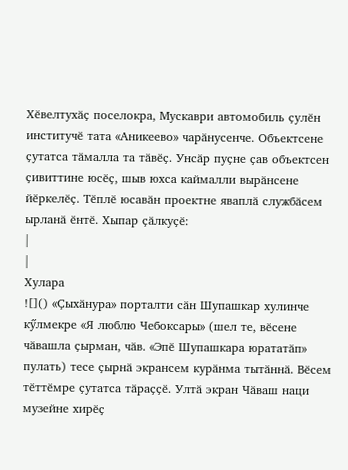Хӗвелтухӑҫ поселокра, Мускаври автомобиль ҫулӗн институчӗ тата «Аникеево» чарӑнусенче. Объектсене ҫутатса тӑмалла та тӑвӗҫ. Унсӑр пуҫне ҫав объектсен ҫивиттине юсӗҫ, шыв юхса каймалли вырӑнсене йӗркелӗҫ. Тӗплӗ юсавӑн проектне яваплӑ службӑсем ырланӑ ӗнтӗ. Хыпар ҫӑлкуҫӗ:
|
|
Хулара
![]() «Ҫыхӑнура» порталти сӑн Шупашкар хулинче кӳлмекре «Я люблю Чебоксары» (шел те, вӗсене чӑвашла ҫырман, чӑв. «Эпӗ Шупашкара юрататӑп» пулать) тесе ҫырнӑ экрансем курӑнма тытӑннӑ. Вӗсем тӗттӗмре ҫутатса тӑраҫҫӗ. Ултӑ экран Чӑваш наци музейне хирӗҫ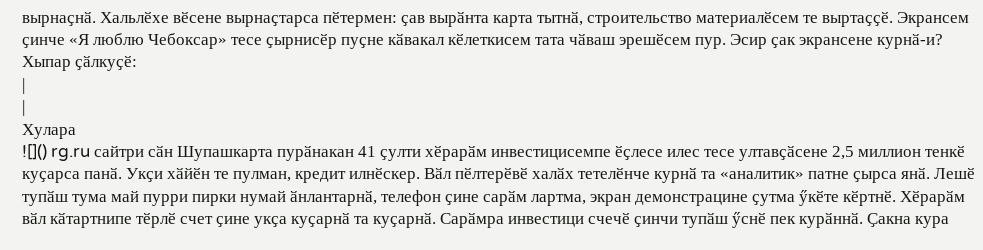вырнаҫнӑ. Хальлӗхе вӗсене вырнаҫтарса пӗтермен: ҫав вырӑнта карта тытнӑ, строительство материалӗсем те выртаҫҫӗ. Экрансем ҫинче «Я люблю Чебоксар» тесе ҫырнисӗр пуҫне кӑвакал кӗлеткисем тата чӑваш эрешӗсем пур. Эсир ҫак экрансене курнӑ-и? Хыпар ҫӑлкуҫӗ:
|
|
Хулара
![]() rg.ru сайтри сӑн Шупашкарта пурӑнакан 41 ҫулти хӗрарӑм инвестицисемпе ӗҫлесе илес тесе ултавҫӑсене 2,5 миллион тенкӗ куҫарса панӑ. Укҫи хӑйӗн те пулман, кредит илнӗскер. Вӑл пӗлтерӗвӗ халӑх тетелӗнче курнӑ та «аналитик» патне ҫырса янӑ. Лешӗ тупӑш тума май пурри пирки нумай ӑнлантарнӑ, телефон ҫине сарӑм лартма, экран демонстрацине ҫутма ӳкӗте кӗртнӗ. Хӗрарӑм вӑл кӑтартнипе тӗрлӗ счет ҫине укҫа куҫарнӑ та куҫарнӑ. Сарӑмра инвестици счечӗ ҫинчи тупӑш ӳснӗ пек курӑннӑ. Ҫакна кура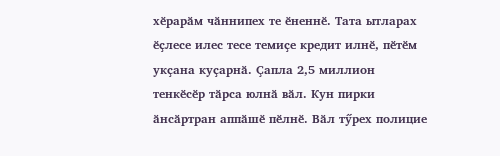хӗрарӑм чӑннипех те ӗненнӗ. Тата ытларах ӗҫлесе илес тесе темиҫе кредит илнӗ, пӗтӗм укҫана куҫарнӑ. Ҫапла 2,5 миллион тенкӗсӗр тӑрса юлнӑ вӑл. Кун пирки ӑнсӑртран аппӑшӗ пӗлнӗ. Вӑл тӳрех полицие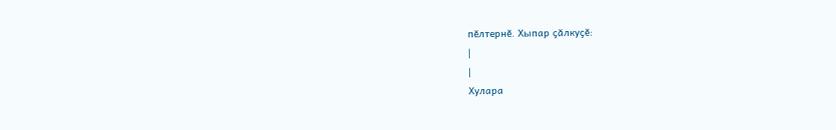пӗлтернӗ. Хыпар ҫӑлкуҫӗ:
|
|
Хулара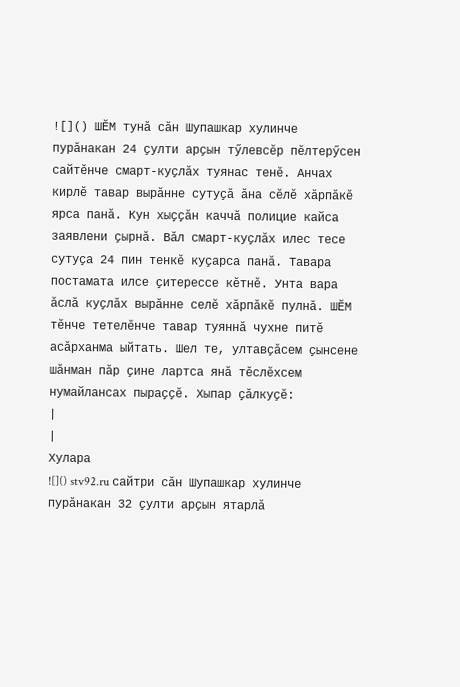![]() ШӖМ тунӑ сӑн Шупашкар хулинче пурӑнакан 24 ҫулти арҫын тӳлевсӗр пӗлтерӳсен сайтӗнче смарт-куҫлӑх туянас тенӗ. Анчах кирлӗ тавар вырӑнне сутуҫӑ ӑна сӗлӗ хӑрпӑкӗ ярса панӑ. Кун хыҫҫӑн каччӑ полицие кайса заявлени ҫырнӑ. Вӑл смарт-куҫлӑх илес тесе сутуҫа 24 пин тенкӗ куҫарса панӑ. Тавара постамата илсе ҫитерессе кӗтнӗ. Унта вара ӑслӑ куҫлӑх вырӑнне селӗ хӑрпӑкӗ пулнӑ. ШӖМ тӗнче тетелӗнче тавар туяннӑ чухне питӗ асӑрханма ыйтать. Шел те, ултавҫӑсем ҫынсене шӑнман пӑр ҫине лартса янӑ тӗслӗхсем нумайлансах пыраҫҫӗ. Хыпар ҫӑлкуҫӗ:
|
|
Хулара
![]() stv92.ru сайтри сӑн Шупашкар хулинче пурӑнакан 32 ҫулти арҫын ятарлӑ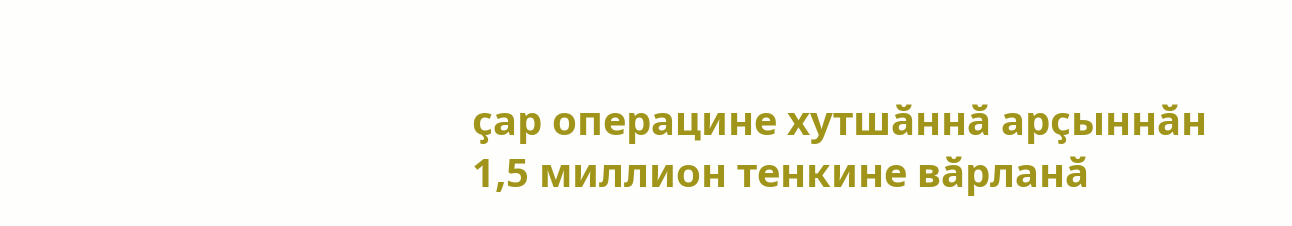ҫар операцине хутшӑннӑ арҫыннӑн 1,5 миллион тенкине вӑрланӑ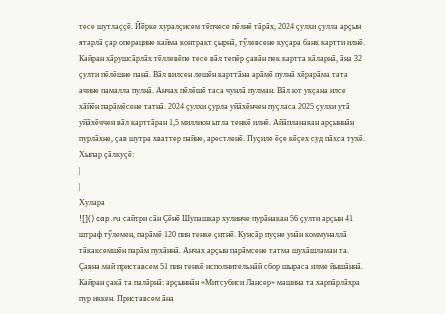тесе шутлаҫҫӗ. Йӗрке хуралҫисем тӗпчесе пӗлнӗ тӑрӑх, 2024 ҫулхи ҫулла арҫын ятарлӑ ҫар операцине кайма контракт ҫырнӑ, тӳлевсене куҫара банк картти илнӗ. Кайран хӑрушсӑрлӑх тӗллевӗпе тесе вӑл тепӗр ҫавӑн пек картта кӑларнӑ, ӑна 32 ҫулти пӗлӗшне панӑ. Вӑл вилсен лешӗн карттӑна арӑмӗ пулнӑ хӗрарӑма тата ачине памалла пулнӑ. Анчах пӗлӗшӗ таса чунлӑ пулман. Вӑл ют укҫана илсе хӑйӗн парӑмӗсене татнӑ. 2024 ҫулхи ҫурла уйӑхӗнчен пуҫласа 2025 ҫулхи утӑ уйӑхӗччен вӑл карттӑран 1,5 миллион ытла тенкӗ илнӗ. Айӑпланакан арҫыннӑн пурлӑхне, ҫав шутра хваттер пайне, арестленӗ. Пуҫиле ӗҫе кӗҫех суд пӑхса тухӗ. Хыпар ҫӑлкуҫӗ:
|
|
Хулара
![]() cap.ru сайтри сӑн Ҫӗнӗ Шупашкар хулинче пурӑнакан 56 ҫулти арҫын 41 штраф тӳлемен, парӑмӗ 120 пин тенке ҫитнӗ. Кунсӑр пуҫне унӑн коммуналлӑ тӑкаксемшӗн парӑм пухӑннӑ. Анчах арҫын парӑмсене татма шухӑшламан та. Ҫавна май приставсем 51 пин тенкӗ исполнительнӑй сбор шыраса илме йышӑннӑ. Кайран ҫакӑ та палӑрнӑ: арҫыннӑн «Митсубиси Лансер» машина та харпӑрлӑхра пур иккен. Приставсем ӑна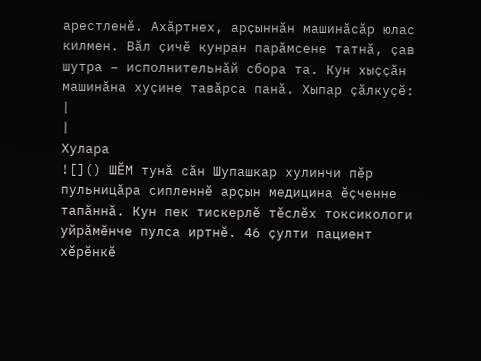арестленӗ. Ахӑртнех, арҫыннӑн машинӑсӑр юлас килмен. Вӑл ҫичӗ кунран парӑмсене татнӑ, ҫав шутра – исполнительнӑй сбора та. Кун хыҫҫӑн машинӑна хуҫине тавӑрса панӑ. Хыпар ҫӑлкуҫӗ:
|
|
Хулара
![]() ШӖМ тунӑ сӑн Шупашкар хулинчи пӗр пульницӑра сипленнӗ арҫын медицина ӗҫченне тапӑннӑ. Кун пек тискерлӗ тӗслӗх токсикологи уйрӑмӗнче пулса иртнӗ. 46 ҫулти пациент хӗрӗнкӗ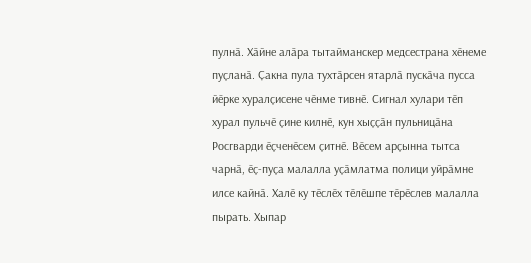пулнӑ. Хӑйне алӑра тытайманскер медсестрана хӗнеме пуҫланӑ. Ҫакна пула тухтӑрсен ятарлӑ пускӑча пусса йӗрке хуралҫисене чӗнме тивнӗ. Сигнал хулари тӗп хурал пульчӗ ҫине килнӗ, кун хыҫҫӑн пульницӑна Росгварди ӗҫченӗсем ҫитнӗ. Вӗсем арҫынна тытса чарнӑ, ӗҫ-пуҫа малалла уҫӑмлатма полици уйрӑмне илсе кайнӑ. Халӗ ку тӗслӗх тӗлӗшпе тӗрӗслев малалла пырать. Хыпар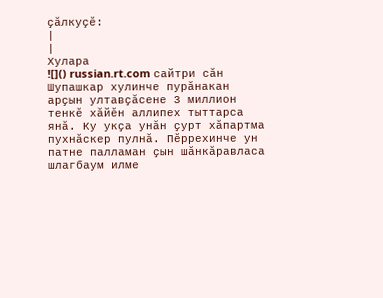ҫӑлкуҫӗ:
|
|
Хулара
![]() russian.rt.com сайтри сӑн Шупашкар хулинче пурӑнакан арҫын ултавҫӑсене 3 миллион тенкӗ хӑйӗн аллипех тыттарса янӑ. Ку укҫа унӑн ҫурт хӑпартма пухнӑскер пулнӑ. Пӗррехинче ун патне палламан ҫын шӑнкӑравласа шлагбаум илме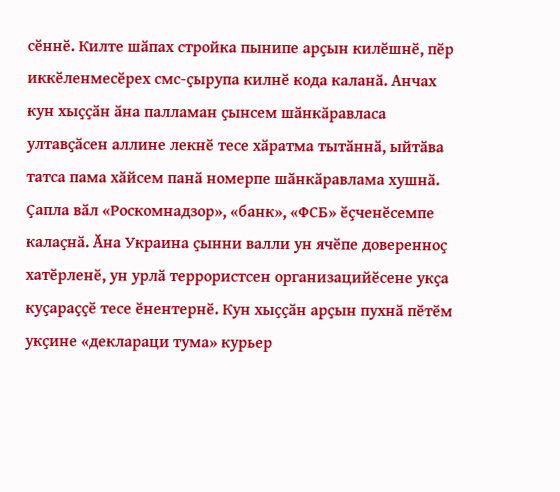сӗннӗ. Килте шӑпах стройка пынипе арҫын килӗшнӗ, пӗр иккӗленмесӗрех смс-ҫырупа килнӗ кода каланӑ. Анчах кун хыҫҫӑн ӑна палламан ҫынсем шӑнкӑравласа ултавҫӑсен аллине лекнӗ тесе хӑратма тытӑннӑ, ыйтӑва татса пама хӑйсем панӑ номерпе шӑнкӑравлама хушнӑ. Ҫапла вӑл «Роскомнадзор», «банк», «ФСБ» ӗҫченӗсемпе калаҫнӑ. Ӑна Украина ҫынни валли ун ячӗпе доверенноҫ хатӗрленӗ, ун урлӑ террористсен организацийӗсене укҫа куҫараҫҫӗ тесе ӗнентернӗ. Кун хыҫҫӑн арҫын пухнӑ пӗтӗм укҫине «деклараци тума» курьер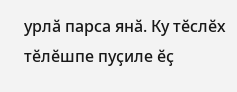урлӑ парса янӑ. Ку тӗслӗх тӗлӗшпе пуҫиле ӗҫ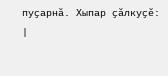пуҫарнӑ. Хыпар ҫӑлкуҫӗ:
|